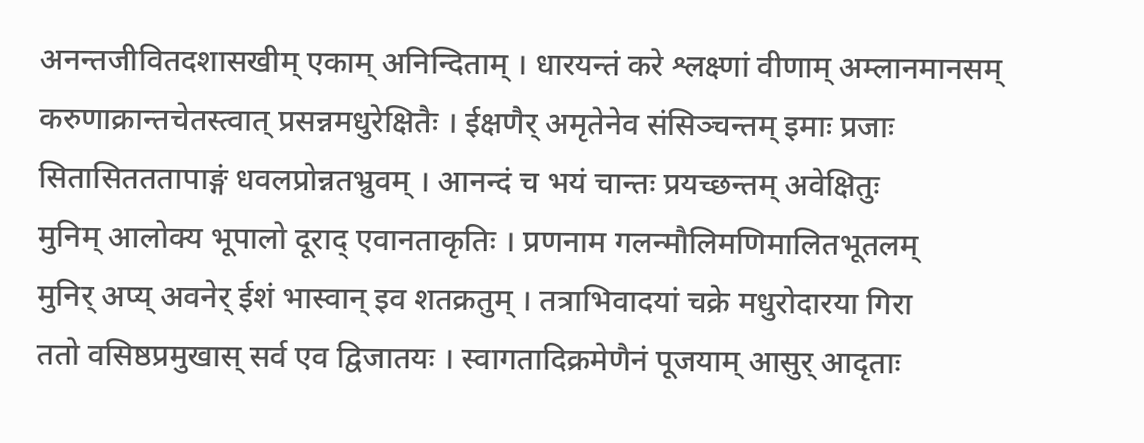अनन्तजीवितदशासखीम् एकाम् अनिन्दिताम् । धारयन्तं करे श्लक्ष्णां वीणाम् अम्लानमानसम्
करुणाक्रान्तचेतस्त्वात् प्रसन्नमधुरेक्षितैः । ईक्षणैर् अमृतेनेव संसिञ्चन्तम् इमाः प्रजाः
सितासितततापाङ्गं धवलप्रोन्नतभ्रुवम् । आनन्दं च भयं चान्तः प्रयच्छन्तम् अवेक्षितुः
मुनिम् आलोक्य भूपालो दूराद् एवानताकृतिः । प्रणनाम गलन्मौलिमणिमालितभूतलम्
मुनिर् अप्य् अवनेर् ईशं भास्वान् इव शतक्रतुम् । तत्राभिवादयां चक्रे मधुरोदारया गिरा
ततो वसिष्ठप्रमुखास् सर्व एव द्विजातयः । स्वागतादिक्रमेणैनं पूजयाम् आसुर् आदृताः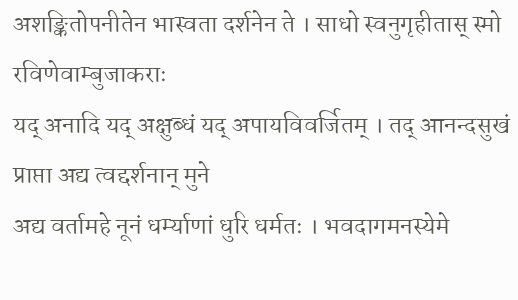अशङ्कितोपनीतेन भास्वता दर्शनेन ते । साधो स्वनुगृहीतास् स्मो रविणेवाम्बुजाकराः
यद् अनादि यद् अक्षुब्धं यद् अपायविवर्जितम् । तद् आनन्दसुखं प्राप्ता अद्य त्वद्दर्शनान् मुने
अद्य वर्तामहे नूनं धर्म्याणां धुरि धर्मतः । भवदागमनस्येमे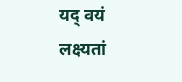यद् वयं लक्ष्यतां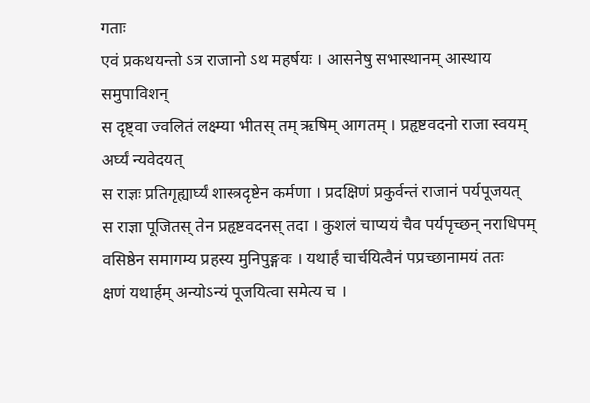गताः
एवं प्रकथयन्तो ऽत्र राजानो ऽथ महर्षयः । आसनेषु सभास्थानम् आस्थाय समुपाविशन्
स दृष्ट्वा ज्वलितं लक्ष्म्या भीतस् तम् ऋषिम् आगतम् । प्रहृष्टवदनो राजा स्वयम् अर्घ्यं न्यवेदयत्
स राज्ञः प्रतिगृह्यार्घ्यं शास्त्रदृष्टेन कर्मणा । प्रदक्षिणं प्रकुर्वन्तं राजानं पर्यपूजयत्
स राज्ञा पूजितस् तेन प्रहृष्टवदनस् तदा । कुशलं चाप्ययं चैव पर्यपृच्छन् नराधिपम्
वसिष्ठेन समागम्य प्रहस्य मुनिपुङ्गवः । यथार्हं चार्चयित्वैनं पप्रच्छानामयं ततः
क्षणं यथार्हम् अन्योऽन्यं पूजयित्वा समेत्य च ।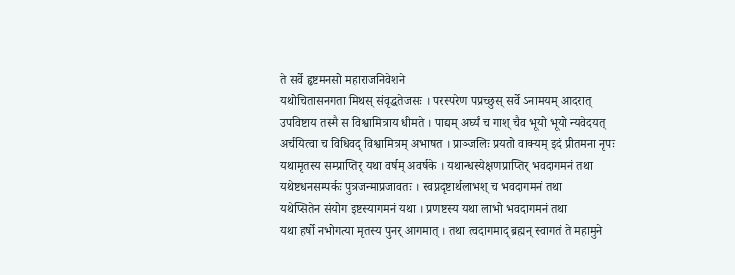ते सर्वे हृष्टमनसो महाराजनिवेशने
यथोचितासनगता मिथस् संवृद्धतेजसः । परस्परेण पप्रच्छुस् सर्वे ऽनामयम् आदरात्
उपविष्टाय तस्मै स विश्वामित्राय धीमते । पाद्यम् अर्घ्यं च गाश् चैव भूयो भूयो न्यवेदयत्
अर्चयित्वा च विधिवद् विश्वामित्रम् अभाषत । प्राञ्जलिः प्रयतो वाक्यम् इदं प्रीतमना नृपः
यथामृतस्य सम्प्राप्तिर् यथा वर्षम् अवर्षके । यथान्धस्येक्षणप्राप्तिर् भवदागमनं तथा
यथेष्टधनसम्पर्कः पुत्रजन्माप्रजावतः । स्वप्नदृष्टार्थलाभश् च भवदागमनं तथा
यथेप्सितेन संयोग इष्टस्यागमनं यथा । प्रणष्टस्य यथा लाभो भवदागमनं तथा
यथा हर्षो नभोगत्या मृतस्य पुनर् आगमात् । तथा त्वदागमाद् ब्रह्मन् स्वागतं ते महामुने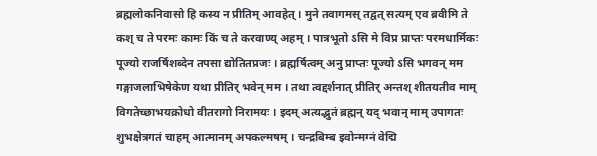ब्रह्मलोकनिवासो हि कस्य न प्रीतिम् आवहेत् । मुने तवागमस् तद्वत् सत्यम् एव ब्रवीमि ते
कश् च ते परमः कामः किं च ते करवाण्य् अहम् । पात्रभूतो ऽसि मे विप्र प्राप्तः परमधार्मिकः
पूज्यो राजर्षिशब्देन तपसा द्योतितप्रजः । ब्रह्मर्षित्वम् अनु प्राप्तः पूज्यो ऽसि भगवन् मम
गङ्गाजलाभिषेकेण यथा प्रीतिर् भवेन् मम । तथा त्वद्दर्शनात् प्रीतिर् अन्तश् शीतयतीव माम्
विगतेच्छाभयक्रोधो वीतरागो निरामयः । इदम् अत्यद्भुतं ब्रह्मन् यद् भवान् माम् उपागतः
शुभक्षेत्रगतं चाहम् आत्मानम् अपकल्मषम् । चन्द्रबिम्ब इवोन्मग्नं वेद्मि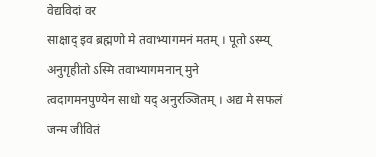वेद्यविदां वर
साक्षाद् इव ब्रह्मणो मे तवाभ्यागमनं मतम् । पूतो ऽस्म्य् अनुगृहीतो ऽस्मि तवाभ्यागमनान् मुने
त्वदागमनपुण्येन साधो यद् अनुरञ्जितम् । अद्य मे सफलं जन्म जीवितं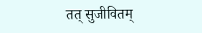तत् सुजीवितम्